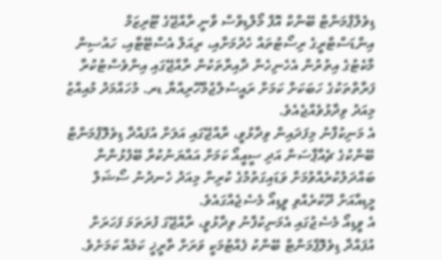ޑިވެލްޕްމަންޓް ބޭންކް އޮފް މޯލްޑިވްސް ވާނީ ރާއްޖޭގެ ޓޫރިޒަމް އިންޑަސްޓްރީގެ ރިސޯޓުތައް ހެދުމަށާއި، ރިއަލް އެސްޓޭޓާއި، ހައުސިން މާކެޓުގެ އިތުރުން އެހެނިހެން ދާއިރާތަކުން ރާއްޖޭގައި އިންވެސްޓުކުރާ ފަރާތްތަކުގެ ހަބަކަށް ކަމަށް ރައީސުލްޖުމްހޫރިއްޔާ ޑރ. މުހައްމަދު މުއިއްޒު މިއަދު ވިދާޅުވެއްޖެއެވެ.
އެ މަނިކުފާނު މިފަދައިން ވިދާޅުވީ، ރާއްޖޭގައި އަލަށް އުފައްދާ ޑިވެލޮޕްމަންޓް ބޭންކުގެ ޗެއާޕާސަން އަދި ސީއީއޯ ކަމަށް އައްޔަނުކުރާ ބޭފުޅުންނާ ބައްދަލުކުރެއްވުމަށް ވަޑައިގަތުމުގެ ކުރިން މިއަދު ހެނދުނު ސޯޝަލް މީޑިއާއަށް ދޫކުރެއްވި ވީޑިއޯ މެސެޖެއްގައެވެ.
އެ ވީޑިއޯ މެސެޖުގައި އެމަނިކުފާނު ވިދާޅުވީ، ރާއްޖޭގަ ފުރަތަމަ ފަހަރަށް އުފައްދާ ޑިވެލޮޕްމަންޓް ބޭންކު ފެއްޓުމަކީ ވަރަށް ތާރީޚީ ކަމެއް ކަމަށެވެ.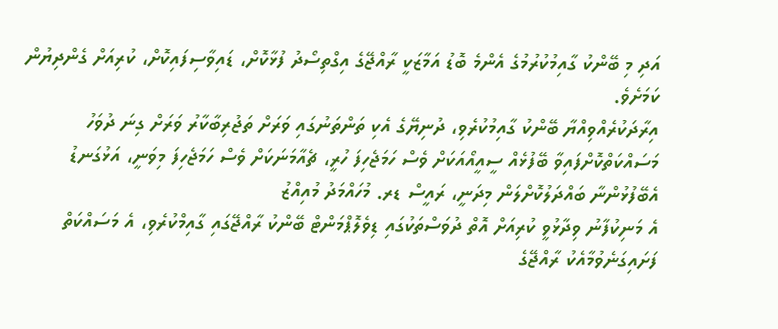އަދި މި ބޭންކު ގާއިމުކުރުމުގެ އެންމެ ބޮޑު އަމާޒަކީ ރާއްޖޭގެ އިގްތިސޯދު ފުޅާކޮށް، ޑައިވާސިފައިކޮށް، ކުރިއަށް ގެންދިޔުން ކަމަށެވެ.
އިރާދަކުރެއްވިއްޔާ ބޭންކު ގާއިމުކުރެވި، ދުނިޔޭގެ އެކި ތަންތަނުގައި ވަރަށް ތަޖުރިބާކާރު ވަރަށް ގިނަ ދުވަހު މަސައްކަތްކޮށްފައިވާ ބޭފުޅެއް ސީއީއޯއަކަށް ވެސް ހަމަޖެހިފަ ހުރީ، ޗެއާމަނަކަށް ވެސް ހަމަޖެހިފަ މިވަނީ، އަޅުގަނޑު އެބޭފުޅުންނާ ބައްދަލުކޮށްލަން މިދަނީ، ރައީސް ޑރ. މުހައްމަދު މުއިއްޒު
އެ މަނިކުފާނު ވިދާޅުވީ ކުރިއަށް އޮތް ދުވަސްތަކުގައި ޑިވެލޮޕްމަންޓް ބޭންކު ރާއްޖޭގައި ގާއިމްކުރެވި، އެ މަސައްކަތް ފަށައިގަނެވުމާއެކު ރާއްޖޭގެ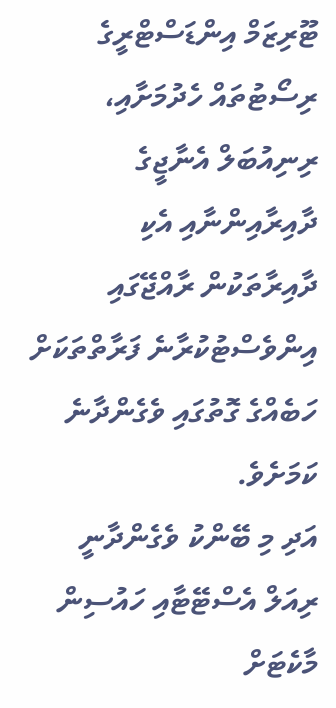ޓޫރިޒަމް އިންޑަސްޓްރީގެ ރިސޯޓުތައް ހެދުމަށާއި، ރިނިއުބަލް އެނާޖީގެ ދާއިރާއިންނާއި އެކި ދާއިރާތަކުން ރާއްޖޭގައި އިންވެސްޓުކުރާނެ ފަރާތްތަކަށް ހަބެއްގެ ގޮތުގައި ވެގެންދާނެ ކަމަށެވެ.
އަދި މި ބޭންކު ވެގެންދާނީ ރިއަލް އެސްޓޭޓާއި ހައުސިން މާކެޓަށް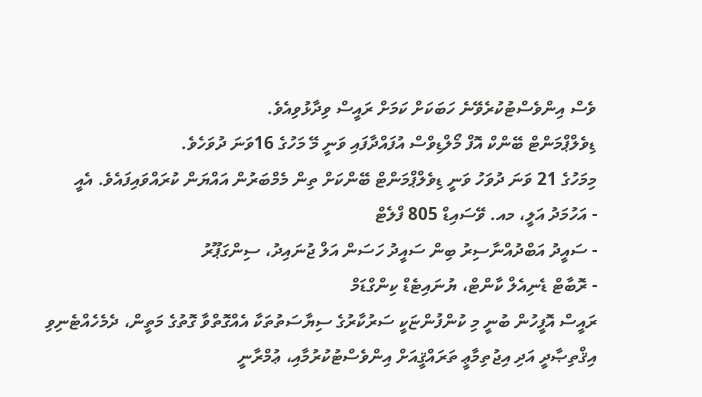ވެސް އިންވެސްޓުކުރެވޭނެ ހަބަކަށް ކަމަށް ރައީސް ވިދާޅުވިއެވެ.
ޑިވެލްޕްމަންޓް ބޭންކް އޮފް މޯލްޑިވްސް އުފައްދާފައި ވަނީ މޭ މަހުގެ 16ވަނަ ދުވަހެވެ.
މިމަހުގެ 21 ވަނަ ދުވަހު ވަނީ ޑިވެލްޕްމަންޓް ބޭންކަށް ތިން މެމްބަރުން އައްޔަން ކުރައްވައިފައެވެ. އެއީ
- އަހުމަދު އަލީ، މއ. ވޭސައިޑް 805 ފްލެޓް
- ސައީދު އަބްދުއްނާސިރު ބިން ސައީދު ހަސަން އަލް ޖުނައިދު، ސިންގަޕޫރު
- ރޮބާޓް ޑެނިއެލް ކާންޓް، ޔުނައިޓެޑް ކިންގްޑަމް
ރައީސް އޮފީހުން ބުނީ މި ކުންފުންޏަކީ ސަރުކާރުގެ ސިޔާސަތުތަކާ އެއްގޮތްވާ ގޮތުގެ މަތީން، ދެމެހެއްޓެނިވި އިޤްތިޞާދީ އަދި އިޖުތިމާޢީ ތަރައްޤީއަށް އިންވެސްޓުކުރުމާއި، ޢުމްރާނީ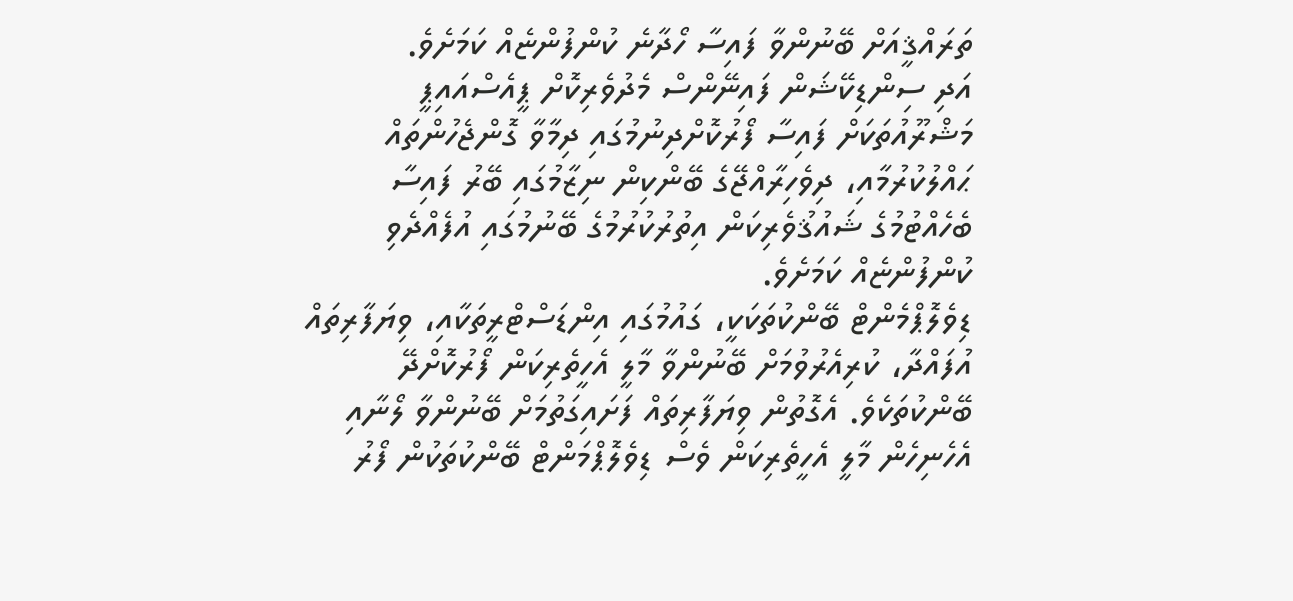ތަރައްޤީއަށް ބޭނުންވާ ފައިސާ ހޯދާނެ ކުންފުންޏެއް ކަމަށެވެ.
އަދި ސިންޑިކޭޝަން ފައިނޭންސް މެދުވެރިކޮށް ޕީއެސްއައިޕީ މަޝްރޫއުތަކަށް ފައިސާ ފޯރުކޮށްދިނުމުގައި ދިމާވާ ގޮންޖެހުންތައް ޙައްލުކުރުމާއި، ދިވެހިރާއްޖޭގެ ބޭންކިން ނިޒާމުގައި ބޭރު ފައިސާ ބެހެއްޓުމުގެ ޝައުޤުވެރިކަން އިތުރުކުރުމުގެ ބޭނުމުގައި އުފެއްދެވި ކުންފުންޏެއް ކަމަށެވެ.
ޑިވެލޮޕްމެންޓް ބޭންކުތަކަކީ، ގައުމުގައި އިންޑަސްޓްރީތަކާއި، ވިޔަފާރިތައް އުފައްދާ، ކުރިއެރުވުމަށް ބޭނުންވާ މާލީ އެހީތެރިކަން ފޯރުކޮށްދޭ ބޭންކުތަކެވެ. އެގޮތުން ވިޔަފާރިތައް ފަށައިގަތުމަށް ބޭނުންވާ ލޯނާއި އެހެނިހެން މާލީ އެހީތެރިކަން ވެސް ޑިވެލޮޕްމަންޓް ބޭންކުތަކުން ފޯރު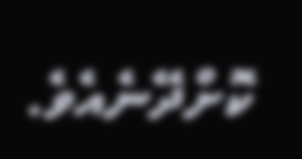ކޮށްދޭނެއެވެ.